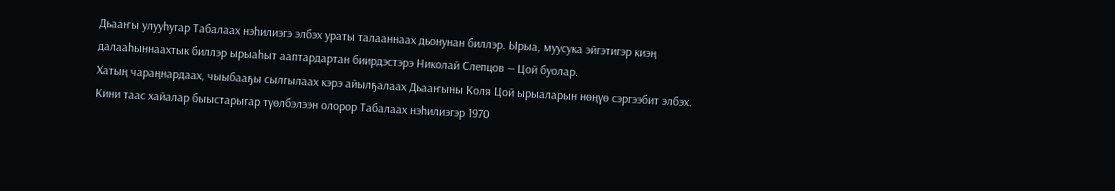Дьааҥы улууһугар Табалаах нэһилиэгэ элбэх ураты талааннаах дьонунан биллэр. Ырыа, муусука эйгэтигэр киэң далааһыннаахтык биллэр ырыаһыт ааптардартан биирдэстэрэ Николай Слепцов — Цой буолар.
Хатың чараңнардаах, чыыбааҕы сылгылаах кэрэ айылҕалаах Дьааҥыны Коля Цой ырыаларын нөңүө сэргээбит элбэх. Кини таас хайалар быыстарыгар түөлбэлээн олорор Табалаах нэһилиэгэр 1970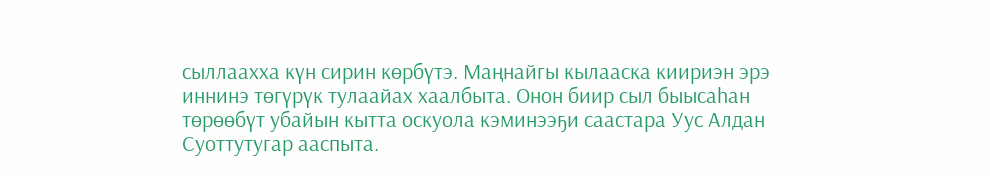сыллаахха күн сирин көрбүтэ. Маңнайгы кылааска киириэн эрэ иннинэ төгүрүк тулаайах хаалбыта. Онон биир сыл быысаһан төрөөбүт убайын кытта оскуола кэминээҕи саастара Уус Алдан Суоттутугар ааспыта.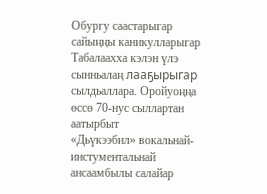Обургу саастарыгар сайыңңы каникулларыгар Табалаахха кэлэн үлэ сынньалаң лааҕырыгар сылдьаллара. Оройуоңңа өссө 70-нус сыллартан аатырбыт
«Дьүкээбил» вокальнай-инстументальнай ансаамбылы салайар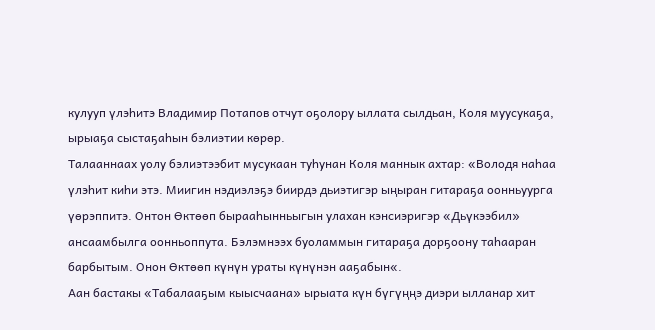кулууп үлэһитэ Владимир Потапов отчут оҕолору ыллата сылдьан, Коля муусукаҕа, ырыаҕа сыстаҕаһын бэлиэтии көрөр.
Талааннаах уолу бэлиэтээбит мусукаан туһунан Коля маннык ахтар: «Володя наһаа үлэһит киһи этэ. Миигин нэдиэлэҕэ биирдэ дьиэтигэр ыңыран гитараҕа оонньуурга үөрэппитэ. Онтон Өктөөп бырааһынньыгын улахан кэнсиэригэр «Дьүкээбил» ансаамбылга оонньоппута. Бэлэмнээх буоламмын гитараҕа дорҕоону таһааран барбытым. Онон Өктөөп күнүн ураты күнүнэн ааҕабын«.
Аан бастакы «Табалааҕым кыысчаана» ырыата күн бүгүңңэ диэри ылланар хит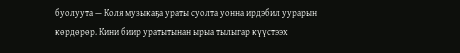буолуута — Коля музыкаҕа ураты суолта уонна ирдэбил уурарын көрдөрөр. Кини биир уратытынан ырыа тылыгар күүстээх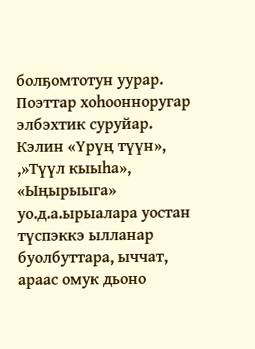болҕомтотун уурар. Поэттар хоһоонноругар элбэхтик суруйар.
Кэлин «Үрүң түүн», ,»Түүл кыыһа», «Ыңырыыга» уо.д.а.ырыалара уостан түспэккэ ылланар буолбуттара, ыччат, араас омук дьоно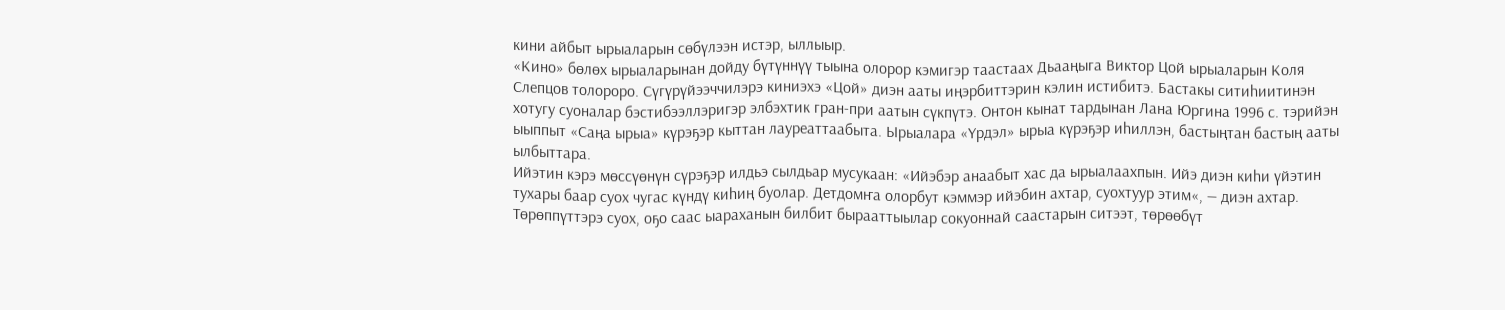кини айбыт ырыаларын сөбүлээн истэр, ыллыыр.
«Кино» бөлөх ырыаларынан дойду бүтүннүү тыына олорор кэмигэр таастаах Дьааңыга Виктор Цой ырыаларын Коля Слепцов толороро. Сүгүрүйээччилэрэ киниэхэ «Цой» диэн ааты иңэрбиттэрин кэлин истибитэ. Бастакы ситиһиитинэн хотугу суоналар бэстибээллэригэр элбэхтик гран-при аатын сүкпүтэ. Онтон кынат тардынан Лана Юргина 1996 с. тэрийэн ыыппыт «Саңа ырыа» күрэҕэр кыттан лауреаттаабыта. Ырыалара «Үрдэл» ырыа күрэҕэр иһиллэн, бастыңтан бастың ааты ылбыттара.
Ийэтин кэрэ мөссүөнүн сүрэҕэр илдьэ сылдьар мусукаан: «Ийэбэр анаабыт хас да ырыалаахпын. Ийэ диэн киһи үйэтин тухары баар суох чугас күндү киһиң буолар. Детдомҥа олорбут кэммэр ийэбин ахтар, суохтуур этим«, — диэн ахтар.
Төрөппүттэрэ суох, оҕо саас ыараханын билбит бырааттыылар сокуоннай саастарын ситээт, төрөөбүт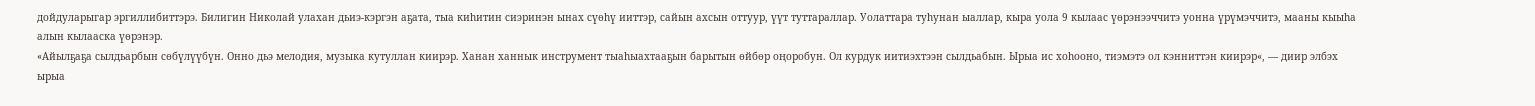дойдуларыгар эргиллибиттэрэ. Билигин Николай улахан дьиэ-кэргэн аҕата, тыа киһитин сиэринэн ынах сүөһү ииттэр, сайын ахсын оттуур, үүт туттараллар. Уолаттара туһунан ыаллар, кыра уола 9 кылаас үөрэнээччитэ уонна үрүмэччитэ, мааны кыыһа алын кылааска үөрэнэр.
«Айылҕаҕа сылдьарбын сөбүлүүбүн. Онно дьэ мелодия, музыка кутуллан киирэр. Ханан ханнык инструмент тыаһыахтааҕын барытын өйбөр оңоробун. Ол курдук иитиэхтээн сылдьабын. Ырыа ис хоһооно, тиэмэтэ ол кэнниттэн киирэр«, — диир элбэх ырыа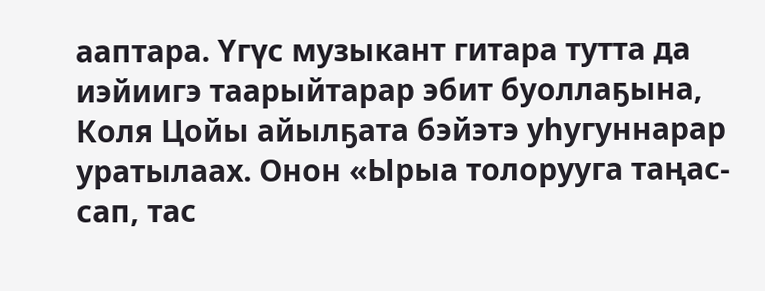ааптара. Үгүс музыкант гитара тутта да иэйиигэ таарыйтарар эбит буоллаҕына, Коля Цойы айылҕата бэйэтэ уһугуннарар уратылаах. Онон «Ырыа толорууга таңас-сап, тас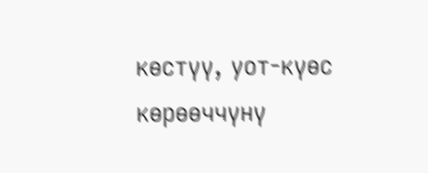көстүү, уот-күөс көрөөччүнү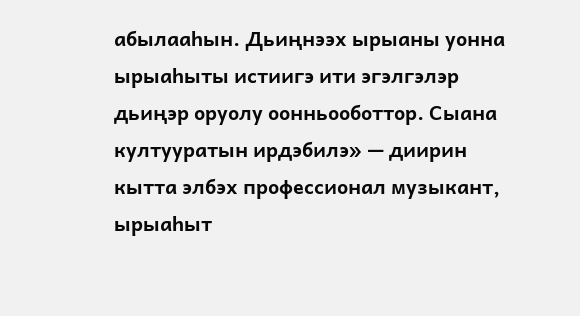абылааһын. Дьиңнээх ырыаны уонна ырыаһыты истиигэ ити эгэлгэлэр дьиңэр оруолу оонньооботтор. Сыана култууратын ирдэбилэ» — диирин кытта элбэх профессионал музыкант, ырыаһыт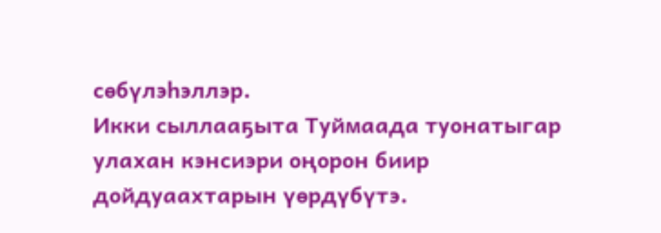сөбүлэһэллэр.
Икки сыллааҕыта Туймаада туонатыгар улахан кэнсиэри оңорон биир дойдуаахтарын үөрдүбүтэ.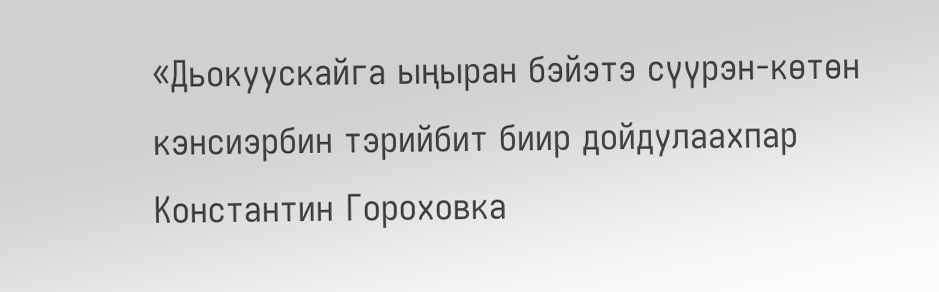«Дьокуускайга ыңыран бэйэтэ сүүрэн-көтөн кэнсиэрбин тэрийбит биир дойдулаахпар Константин Гороховка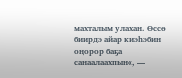махталым улахан. Өссө биирдэ айар киэһэбин оңорор баҕа санаалаахпын«, —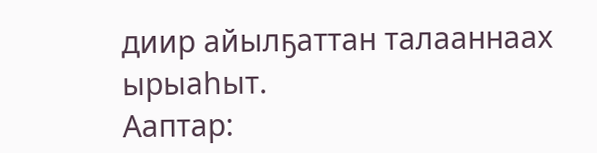диир айылҕаттан талааннаах ырыаһыт.
Ааптар: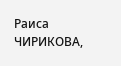Раиса ЧИРИКОВА,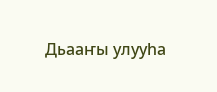Дьааҥы улууһа